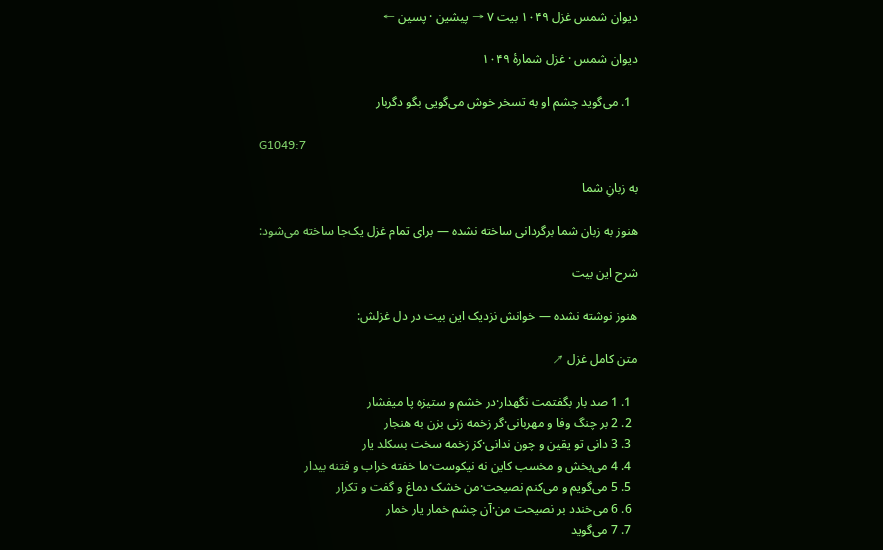دیوان شمس غزل ۱۰۴۹ بیت ۷ → پیشین · پسین ←

دیوان شمس · غزل شمارهٔ ۱۰۴۹

  1. می‌گوید چشم او به تسخر خوش می‌گویی بگو دگربار

G1049:7

به زبانِ شما

هنوز به زبان شما برگردانی ساخته نشده — برای تمام غزل یک‌جا ساخته می‌شود:

شرح این بیت

هنوز نوشته نشده — خوانش نزدیک این بیت در دل غزلش:

متن کامل غزل ↗

  1. 1 صد بار بگفتمت نگهدار·در خشم و ستیزه پا میفشار
  2. 2 بر چنگ وفا و مهربانی·گر زخمه زنی بزن به هنجار
  3. 3 دانی تو یقین و چون ندانی·کز زخمه سخت بسکلد یار
  4. 4 می‌بخش و مخسب کاین نه نیکوست·ما خفته خراب و فتنه بیدار
  5. 5 می‌گویم و می‌کنم نصیحت·من خشک دماغ و گفت و تکرار
  6. 6 می‌خندد بر نصیحت من·آن چشم خمار یار خمار
  7. 7 می‌گوید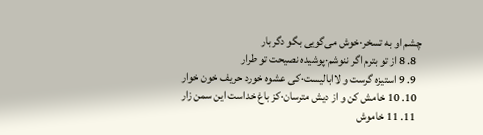چشم او به تسخر·خوش می‌گویی بگو دگربار
  8. 8 از تو بترم اگر ننوشم·پوشیده نصیحت تو طرار
  9. 9 استیزه گرست و لاابالیست·کی عشوه خورد حریف خون خوار
  10. 10 خامش کن و از دیش مترسان·کز باغ خداست این سمن زار
  11. 11 خاموش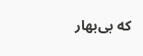که بی‌بهار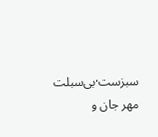سبزست·بی‌سبلت مهر جان و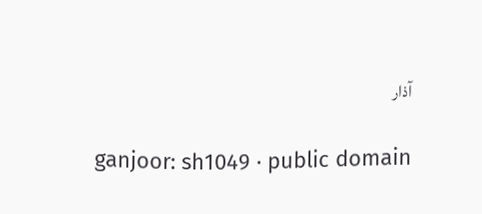آذار

ganjoor: sh1049 · public domain